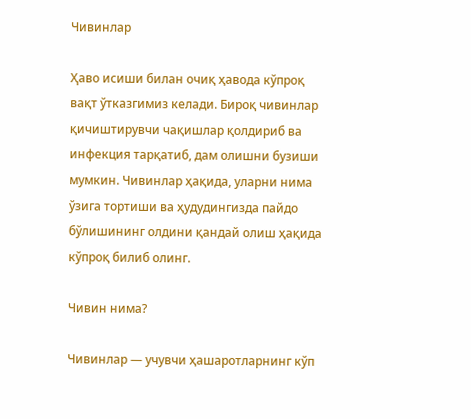Чивинлар

Ҳаво исиши билан очиқ ҳавода кўпроқ вақт ўтказгимиз келади. Бироқ чивинлар қичиштирувчи чақишлар қолдириб ва инфекция тарқатиб, дам олишни бузиши мумкин. Чивинлар ҳақида, уларни нима ўзига тортиши ва ҳудудингизда пайдо бўлишининг олдини қандай олиш ҳақида кўпроқ билиб олинг.

Чивин нима?

Чивинлар — учувчи ҳашаротларнинг кўп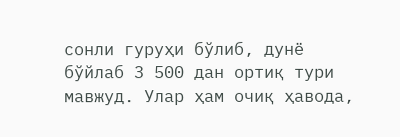сонли гуруҳи бўлиб, дунё бўйлаб 3 500 дан ортиқ тури мавжуд. Улар ҳам очиқ ҳавода,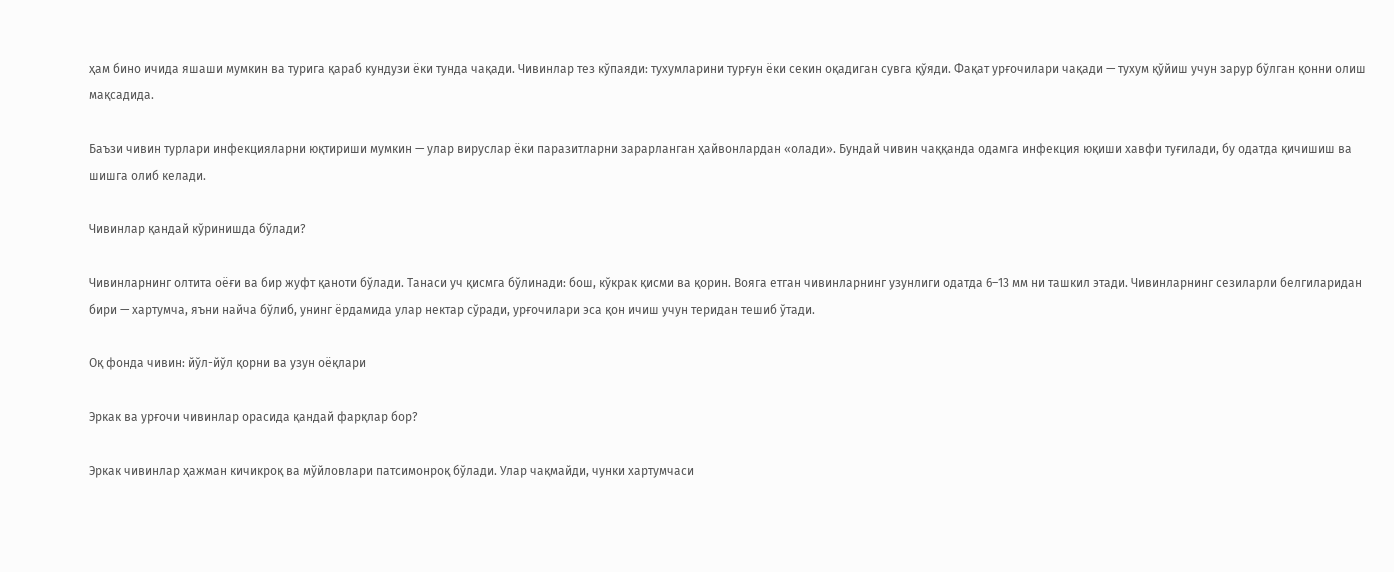ҳам бино ичида яшаши мумкин ва турига қараб кундузи ёки тунда чақади. Чивинлар тез кўпаяди: тухумларини турғун ёки секин оқадиган сувга қўяди. Фақат урғочилари чақади — тухум қўйиш учун зарур бўлган қонни олиш мақсадида.

Баъзи чивин турлари инфекцияларни юқтириши мумкин — улар вируслар ёки паразитларни зарарланган ҳайвонлардан «олади». Бундай чивин чаққанда одамга инфекция юқиши хавфи туғилади, бу одатда қичишиш ва шишга олиб келади.

Чивинлар қандай кўринишда бўлади?

Чивинларнинг олтита оёғи ва бир жуфт қаноти бўлади. Танаси уч қисмга бўлинади: бош, кўкрак қисми ва қорин. Вояга етган чивинларнинг узунлиги одатда 6–13 мм ни ташкил этади. Чивинларнинг сезиларли белгиларидан бири — хартумча, яъни найча бўлиб, унинг ёрдамида улар нектар сўради, урғочилари эса қон ичиш учун теридан тешиб ўтади.

Оқ фонда чивин: йўл-йўл қорни ва узун оёқлари

Эркак ва урғочи чивинлар орасида қандай фарқлар бор?

Эркак чивинлар ҳажман кичикроқ ва мўйловлари патсимонроқ бўлади. Улар чақмайди, чунки хартумчаси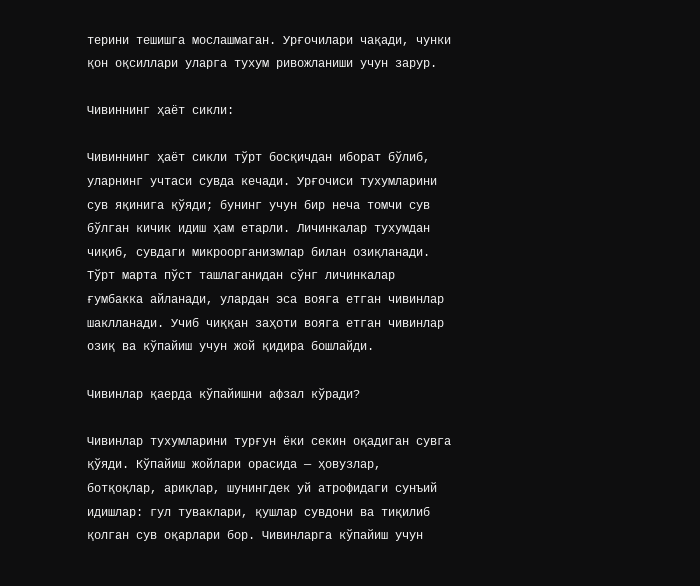терини тешишга мослашмаган. Урғочилари чақади, чунки қон оқсиллари уларга тухум ривожланиши учун зарур.

Чивиннинг ҳаёт сикли:

Чивиннинг ҳаёт сикли тўрт босқичдан иборат бўлиб, уларнинг учтаси сувда кечади. Урғочиси тухумларини сув яқинига қўяди; бунинг учун бир неча томчи сув бўлган кичик идиш ҳам етарли. Личинкалар тухумдан чиқиб, сувдаги микроорганизмлар билан озиқланади. Тўрт марта пўст ташлаганидан сўнг личинкалар ғумбакка айланади, улардан эса вояга етган чивинлар шаклланади. Учиб чиққан заҳоти вояга етган чивинлар озиқ ва кўпайиш учун жой қидира бошлайди.

Чивинлар қаерда кўпайишни афзал кўради?

Чивинлар тухумларини турғун ёки секин оқадиган сувга қўяди. Кўпайиш жойлари орасида — ҳовузлар, ботқоқлар, ариқлар, шунингдек уй атрофидаги сунъий идишлар: гул туваклари, қушлар сувдони ва тиқилиб қолган сув оқарлари бор. Чивинларга кўпайиш учун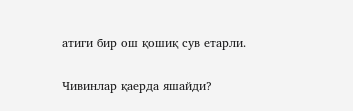атиги бир ош қошиқ сув етарли.

Чивинлар қаерда яшайди?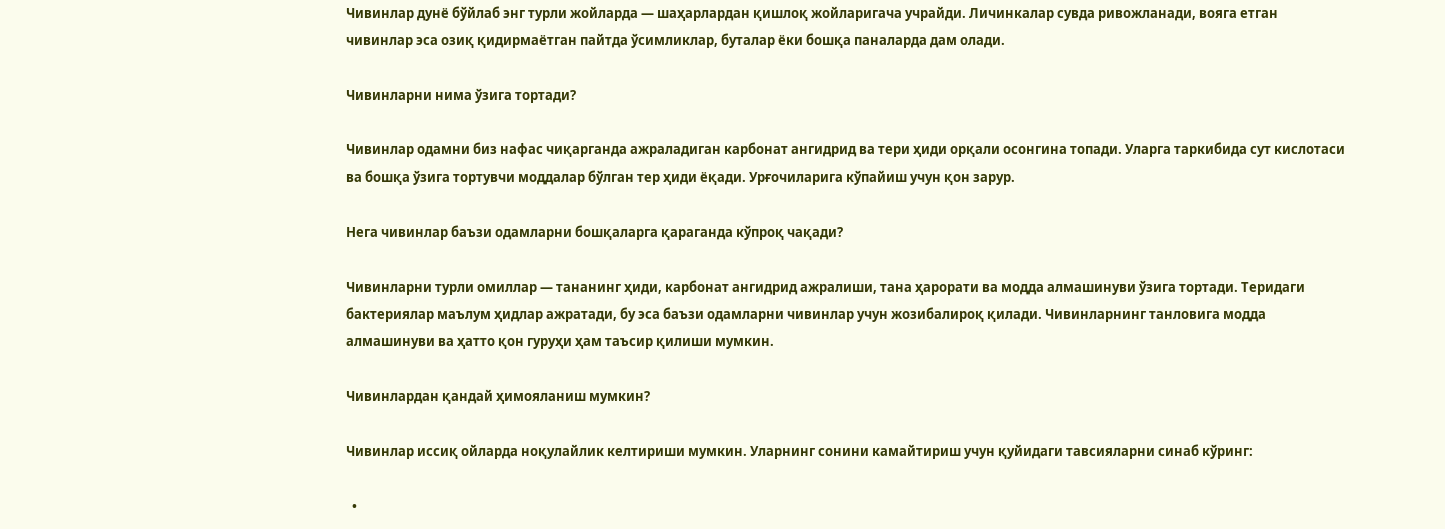Чивинлар дунё бўйлаб энг турли жойларда — шаҳарлардан қишлоқ жойларигача учрайди. Личинкалар сувда ривожланади, вояга етган чивинлар эса озиқ қидирмаётган пайтда ўсимликлар, буталар ёки бошқа паналарда дам олади.

Чивинларни нима ўзига тортади?

Чивинлар одамни биз нафас чиқарганда ажраладиган карбонат ангидрид ва тери ҳиди орқали осонгина топади. Уларга таркибида сут кислотаси ва бошқа ўзига тортувчи моддалар бўлган тер ҳиди ёқади. Урғочиларига кўпайиш учун қон зарур.

Нега чивинлар баъзи одамларни бошқаларга қараганда кўпроқ чақади?

Чивинларни турли омиллар — тананинг ҳиди, карбонат ангидрид ажралиши, тана ҳарорати ва модда алмашинуви ўзига тортади. Теридаги бактериялар маълум ҳидлар ажратади, бу эса баъзи одамларни чивинлар учун жозибалироқ қилади. Чивинларнинг танловига модда алмашинуви ва ҳатто қон гуруҳи ҳам таъсир қилиши мумкин.

Чивинлардан қандай ҳимояланиш мумкин?

Чивинлар иссиқ ойларда ноқулайлик келтириши мумкин. Уларнинг сонини камайтириш учун қуйидаги тавсияларни синаб кўринг:

  •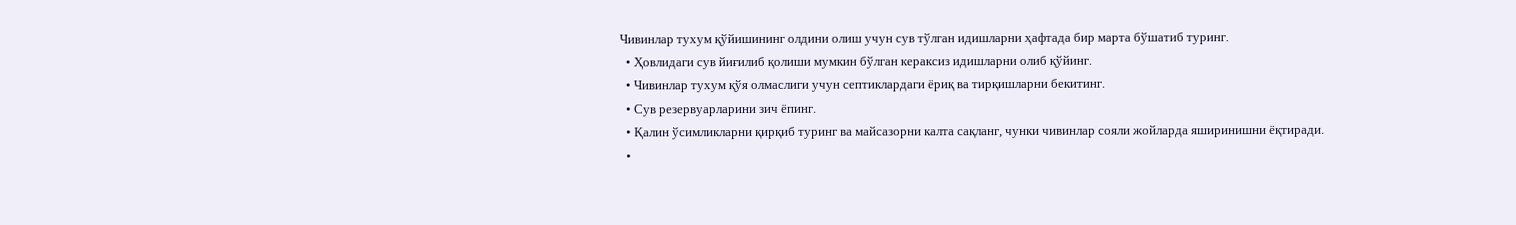Чивинлар тухум қўйишининг олдини олиш учун сув тўлган идишларни ҳафтада бир марта бўшатиб туринг.
  • Ҳовлидаги сув йиғилиб қолиши мумкин бўлган кераксиз идишларни олиб қўйинг.
  • Чивинлар тухум қўя олмаслиги учун септиклардаги ёриқ ва тирқишларни бекитинг.
  • Сув резервуарларини зич ёпинг.
  • Қалин ўсимликларни қирқиб туринг ва майсазорни калта сақланг, чунки чивинлар сояли жойларда яширинишни ёқтиради.
  •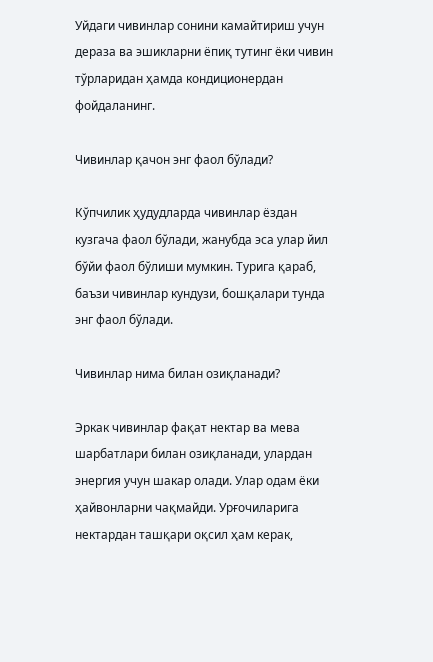Уйдаги чивинлар сонини камайтириш учун дераза ва эшикларни ёпиқ тутинг ёки чивин тўрларидан ҳамда кондиционердан фойдаланинг.

Чивинлар қачон энг фаол бўлади?

Кўпчилик ҳудудларда чивинлар ёздан кузгача фаол бўлади, жанубда эса улар йил бўйи фаол бўлиши мумкин. Турига қараб, баъзи чивинлар кундузи, бошқалари тунда энг фаол бўлади.

Чивинлар нима билан озиқланади?

Эркак чивинлар фақат нектар ва мева шарбатлари билан озиқланади, улардан энергия учун шакар олади. Улар одам ёки ҳайвонларни чақмайди. Урғочиларига нектардан ташқари оқсил ҳам керак,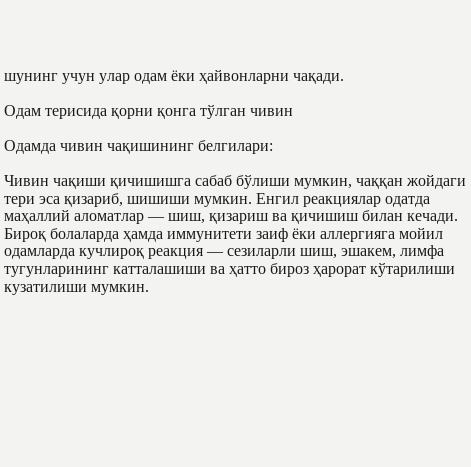шунинг учун улар одам ёки ҳайвонларни чақади.

Одам терисида қорни қонга тўлган чивин

Одамда чивин чақишининг белгилари:

Чивин чақиши қичишишга сабаб бўлиши мумкин, чаққан жойдаги тери эса қизариб, шишиши мумкин. Енгил реакциялар одатда маҳаллий аломатлар — шиш, қизариш ва қичишиш билан кечади. Бироқ болаларда ҳамда иммунитети заиф ёки аллергияга мойил одамларда кучлироқ реакция — сезиларли шиш, эшакем, лимфа тугунларининг катталашиши ва ҳатто бироз ҳарорат кўтарилиши кузатилиши мумкин.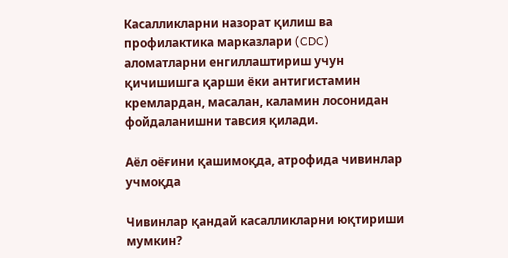Касалликларни назорат қилиш ва профилактика марказлари (CDC) аломатларни енгиллаштириш учун қичишишга қарши ёки антигистамин кремлардан, масалан, каламин лосонидан фойдаланишни тавсия қилади.

Аёл оёғини қашимоқда, атрофида чивинлар учмоқда

Чивинлар қандай касалликларни юқтириши мумкин?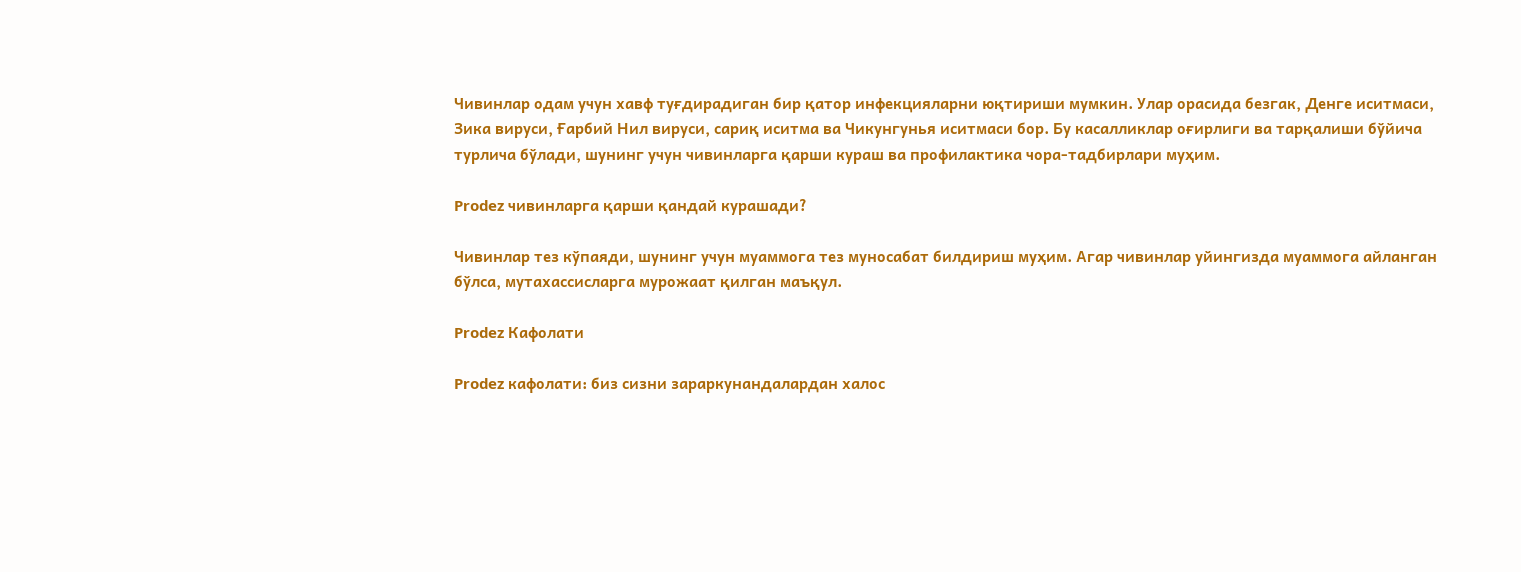Чивинлар одам учун хавф туғдирадиган бир қатор инфекцияларни юқтириши мумкин. Улар орасида безгак, Денге иситмаси, Зика вируси, Ғарбий Нил вируси, сариқ иситма ва Чикунгунья иситмаси бор. Бу касалликлар оғирлиги ва тарқалиши бўйича турлича бўлади, шунинг учун чивинларга қарши кураш ва профилактика чора-тадбирлари муҳим.

Prodez чивинларга қарши қандай курашади?

Чивинлар тез кўпаяди, шунинг учун муаммога тез муносабат билдириш муҳим. Агар чивинлар уйингизда муаммога айланган бўлса, мутахассисларга мурожаат қилган маъқул.

Prodez Кафолати

Prodez кафолати: биз сизни зараркунандалардан халос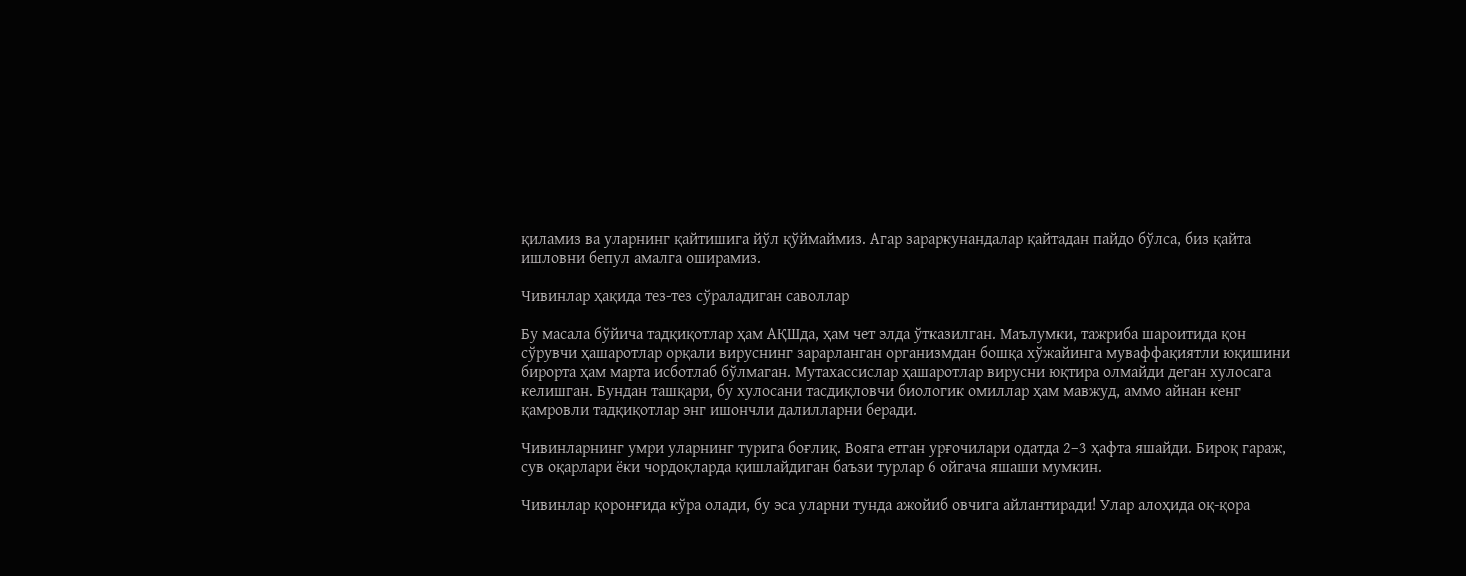қиламиз ва уларнинг қайтишига йўл қўймаймиз. Агар зараркунандалар қайтадан пайдо бўлса, биз қайта ишловни бепул амалга оширамиз.

Чивинлар ҳақида тез-тез сўраладиган саволлар

Бу масала бўйича тадқиқотлар ҳам АҚШда, ҳам чет элда ўтказилган. Маълумки, тажриба шароитида қон сўрувчи ҳашаротлар орқали вируснинг зарарланган организмдан бошқа хўжайинга муваффақиятли юқишини бирорта ҳам марта исботлаб бўлмаган. Мутахассислар ҳашаротлар вирусни юқтира олмайди деган хулосага келишган. Бундан ташқари, бу хулосани тасдиқловчи биологик омиллар ҳам мавжуд, аммо айнан кенг қамровли тадқиқотлар энг ишончли далилларни беради.

Чивинларнинг умри уларнинг турига боғлиқ. Вояга етган урғочилари одатда 2–3 ҳафта яшайди. Бироқ гараж, сув оқарлари ёки чордоқларда қишлайдиган баъзи турлар 6 ойгача яшаши мумкин.

Чивинлар қоронғида кўра олади, бу эса уларни тунда ажойиб овчига айлантиради! Улар алоҳида оқ-қора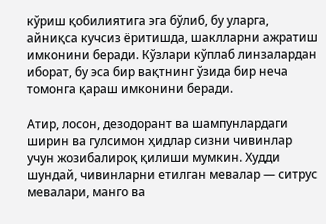кўриш қобилиятига эга бўлиб, бу уларга, айниқса кучсиз ёритишда, шаклларни ажратиш имконини беради. Кўзлари кўплаб линзалардан иборат, бу эса бир вақтнинг ўзида бир неча томонга қараш имконини беради.

Атир, лосон, дезодорант ва шампунлардаги ширин ва гулсимон ҳидлар сизни чивинлар учун жозибалироқ қилиши мумкин. Худди шундай, чивинларни етилган мевалар — ситрус мевалари, манго ва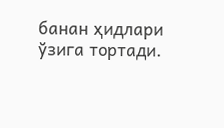банан ҳидлари ўзига тортади.